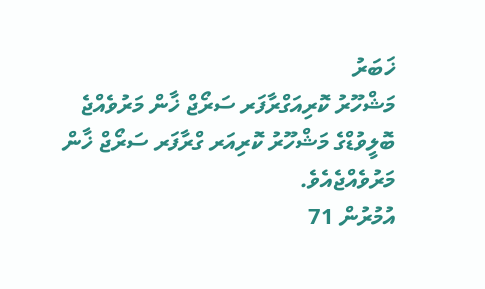ޚަބަރު
މަޝްހޫރު ކޮރިއަގްރާފަރ ސަރޯޖް ޚާން މަރުވެއްޖެ
ބޮލީވުޑްގެ މަޝްހޫރު ކޮރިއަރ ގްރާފަރ ސަރޯޖް ޚާން މަރުވެއްޖެއެވެ.
އުމުރުން 71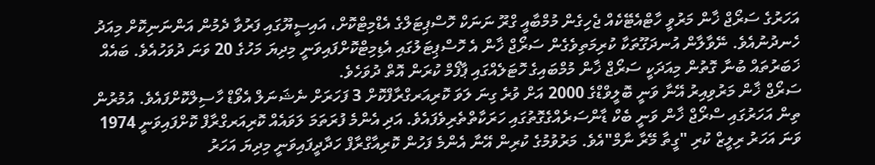އަހަރުގެ ސަރޯޖް ޚާން މަރުވީ ހާޓްއެޓޭކެއް ޖެހިގެން މުމްބާއީ ގްރޫ ނަނަކް ހޮސްޕިޓަލްގެ އެޑްމިޓްކޮށް، އައިސީޔޫގައި ފަރުވާ ދެމުން އަންނަނިކޮށް މިއަދު ހެނދުނުއެވެ. ނޭވާލާން އުނދަގޫތަކާ ކުރިމަތިވެގެން ސަރޯޖް ޚާން އެ ހޮސްޕިޓަލުގައި އެޑިމިޓްކޮށްފައިވަނީ މިދިޔަ މަހުގެ 20 ވަނަ ދުވަހުއެވެ. ބައެއް ޚަބަރުތައް ބުނާ ގޮތުން މިއަދަކީ ސަރޯޖް ޚާން މުމްބައިގެ ހޮޓަލެއްގައި ޕާފޯމް ކުރަން އޮތް ދުވަހެވެ.
ސަރޯޖް ޚާން މަރުވިއިރު އޭނާ ވަނީ ބޮލީވްޑްގެ 2000 އަށް ވުރެ ގިނަ ލަވަ ކޮރިއަރގްރާފްކޮށް 3 ފަހަރަށް ނެޝަނަލް އެވޯޑް ހާސިލްކޮށްފައެވެ. އުމުރުން ތިން އަހަރުގައި ސްރޯޖް ޚާން ވަނީ ބެކް ޑާންސަރެއްގެގޮތުގައި ހަރަކާތްތެރިވެފައެވެ. އަދި އެންމެ ފުރަތަމަ ލަވައެއް ކޮރިއަރގްރާފް ކޮށްފައިވަނީ 1974 ވަނަ އަހަރު ރިލީޒް ކުރި "ގީތާ މޭރާ ނާމް"އެވެ. މަރުވުމުގެ ކުރިން އޭނާ އެންމެ ފަހުން ކޮރިއާގްރާފް ހަދާދީފައިވަނީ މިދިޔަ އަހަރު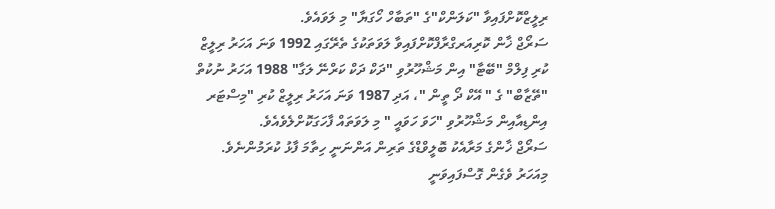ރިލީޒްކޮށްފައިވާ "ކަލަންކް"ގެ "ތަބާހް ހޯގަޔާ" މި ލަވައެވެ.
ސަރޯޖް ޚާން ކޮރިއަރގްރާފްކޮށްފައިވާ ލަވަތަކުގެ ތެރޭގައި 1992 ވަނަ އަހަރު ރިލީޒް ކުރި ފިލްމް "ބޭޓާ" އިން މަޝްހޫރުވި "ދަކް ދަކް ކަރްނޭ ލަގާ" 1988 އަހަރު ނުކުތް "ތޭޒާބް" ގެ " އޭކް ދޯ ތީން "، އަދި 1987 ވަނަ އަހަރު ރިލީޒް ކުރި "މިސްޓަރ އިންޑިއާއިން މަޝްހޫރުވި "ހަވަ ހަވައީ " މި ލަވަތައް ފާހަގަކޮށްލެވެއެވެ.
ސަރޯޖް ޚާންގެ މަރާއެކު ބޮލީވްޑްގެ ތަރިން އަންނަނީ ހިތާމަ ފާޅު ކުރަމުންނެވެ.
މިއަހަރު ވެގެން ގޮސްފައިވަނީ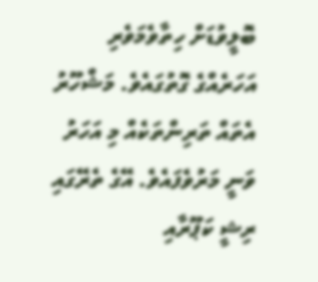ބޮލީވުޑަށް ހިތާވެމަވެރި އަހަރެއްގެ ގޮތުގައެވެ. މަޝްހޫރު އެތައް ތަރިންތަކެއް މި އަހަރު ވަނީ މަރުވެފައެވެ. އޭގެ ތެރޭގައި ރިޝީ ކަޕޫރާއި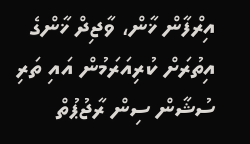އިރްފާން ޚާން، ވާޖިދް ޚާންގެ އިތުރަށް ކުރިއަރަމުން އައި ތަރި ސުޝާން ސިން ރާޖުޕުތް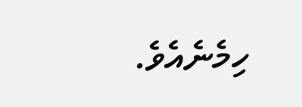ހިމެނެއެވެ.